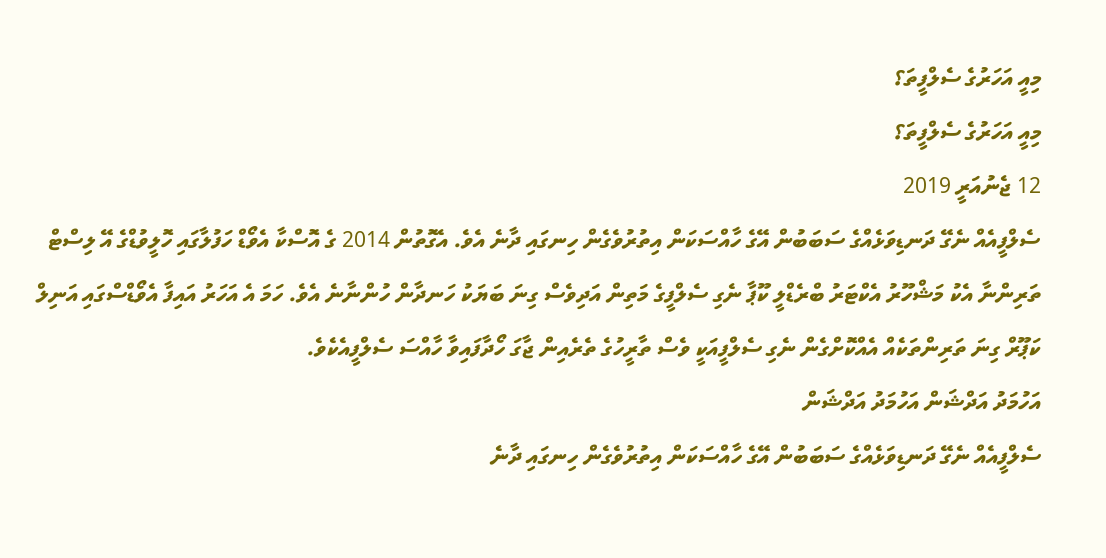މިއީ އަހަރުގެ ސެލްފީތަ؟
މިއީ އަހަރުގެ ސެލްފީތަ؟
12 ޖެނުއަރީ 2019
ސެލްފީއެއް ނެގޭ ދަނޑިވަޅެއްގެ ސަބަބުން އޭގެ ހާއްސަކަން އިތުރުވެގެން ހިނގައި ދާނެ އެވެ. އެގޮތުން 2014 ގެ އޮސްކާ އެވޯޑް ހަފުލާގައި ހޮލީވުޑްގެ އޭ ލިސްޓް ތަރިންނާ އެކު މަޝްހޫރު އެކްޓަރު ބްރެޑްލީ ކޫޕާ ނެގި ސެލްފީގެ މަތިން އަދިވެސް ގިނަ ބަޔަކު ހަނދާން ހުންނާނެ އެވެ. ހަމަ އެ އަހަރު އައިފާ އެވޯޑްސްގައި އަނިލް ކަޕޫރް ގިނަ ތަރިންތަކެއް އެއްކޮށްގެން ނެގި ސެލްފީއަކީ ވެސް ތާރީހުގެ ތެރެއިން ޖާގަ ހޯދާފައިވާ ހާއްސަ ސެލްފީއެކެވެ.
އަހުމަދު އަދްޝަން އަހުމަދު އަދްޝަން
ސެލްފީއެއް ނެގޭ ދަނޑިވަޅެއްގެ ސަބަބުން އޭގެ ހާއްސަކަން އިތުރުވެގެން ހިނގައި ދާނެ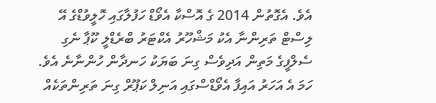އެވެ. އެގޮތުން 2014 ގެ އޮސްކާ އެވޯޑް ހަފުލާގައި ހޮލީވުޑްގެ އޭ ލިސްޓް ތަރިންނާ އެކު މަޝްހޫރު އެކްޓަރު ބްރެޑްލީ ކޫޕާ ނެގި ސެލްފީގެ މަތިން އަދިވެސް ގިނަ ބަޔަކު ހަނދާން ހުންނާނެ އެވެ. ހަމަ އެ އަހަރު އައިފާ އެވޯޑްސްގައި އަނިލް ކަޕޫރް ގިނަ ތަރިންތަކެއް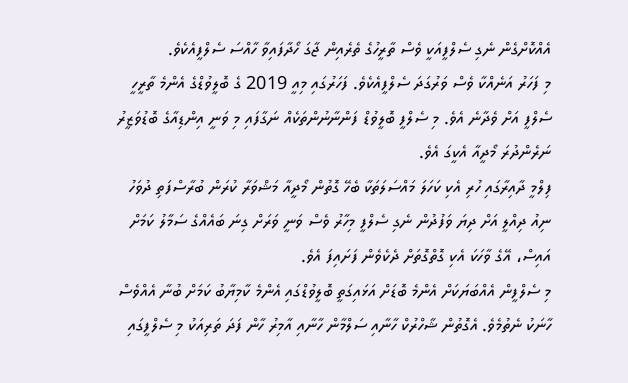އެއްކޮށްގެން ނެގި ސެލްފީއަކީ ވެސް ތާރީހުގެ ތެރެއިން ޖާގަ ހޯދާފައިވާ ހާއްސަ ސެލްފީއެކެވެ.
މި ފަހަރު އަނެއްކާ ވެސް ވަރުގަދަ ސެލްފީއެކެވެ. ފަހަރުގައި މިއީ 2019 ގެ ބޮލީވުޑްގެ އެންމެ ތާރީހީ ސެލްފީ އަށް ވެދާނެ އެވެ. މި ސެލްފީ ބޮލީވުޑް ފަންނާނުންތަކެއް ނަގާފައި މި ވަނީ އިންޑިއާގެ ބޮޑުވަޒީރު ނަރެންދުރަ މޯދީއާ އެކީގަ އެވެ.
ފިލްމީ ދާއިރާގައި ހުރި އެކި ކަހަލަ މައްސަލަތަކާ ބެހޭ ގޮތުން މޯދީއާ މަޝްވަރާ ކުރަން ބުރާސްފަތި ދުވަހު ނިއު ދިއްލީ އަށް ދިޔަ ވަފުދުން ނެގި ސެލްފީ މިހާރު ވެސް ވަނީ ވަރަށް ގިނަ ބައެއްގެ ސަމާލު ކަމަށް އައިސް، އޭގެ ވާހަކަ އެކި ގޮތްގޮތަށް ދެކެވެން ފަށައިފަ އެވެ.
މި ސެލްފީން އެއްބަޔަކަށް އެންމެ ބޮޑަށް އަޅައިގަތީ ބޮލީވުޑްގައި އެންމެ ކާމިޔާބު ކަމަށް ބުނާ އެއްވެސް ހާނަކު ނެތުމެވެ. އެގޮތުން ޝާހްރުކް ހާނާއި ސަލްމާން ހާނާއި އާމިރު ހާން ފަދަ ތަރިއަކު މި ސެލްފީގައި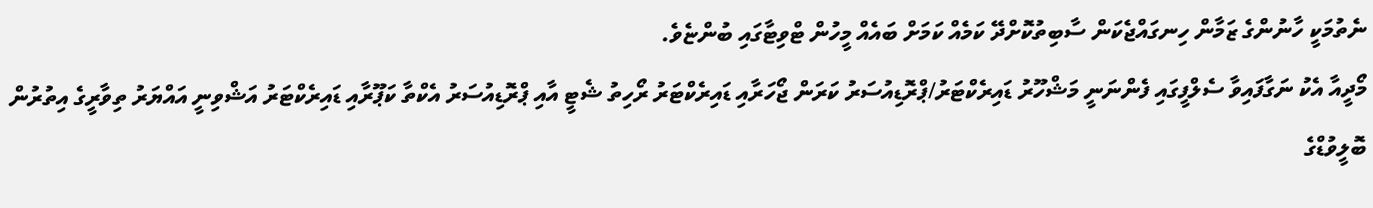ނެތުމަކީ ހާނުންގެ ޒަމާން ހިނގައްޖެކަން ސާބިތުކޮށްދޭ ކަމެއް ކަމަށް ބައެއް މީހުން ޓްވިޓާގައި ބުންޏެވެ.
މޯދީއާ އެކު ނަގާފައިވާ ސެލްފީގައި ފެންނަނީ މަޝްހޫރު ޑައިރެކްޓަރު/ޕްރޮޑިއުސަރު ކަރަން ޖޯހަރާއި ޑައިރެކްޓަރު ރޯހިތު ޝެޓީ އާއި ޕްރޮޑިއުސަރު އެކްތާ ކަޕޫރާއި ޑައިރެކްޓަރު އަޝްވިނީ އައްޔަރު ތިވާރީގެ އިތުރުން ބޮލީވުޑްގެ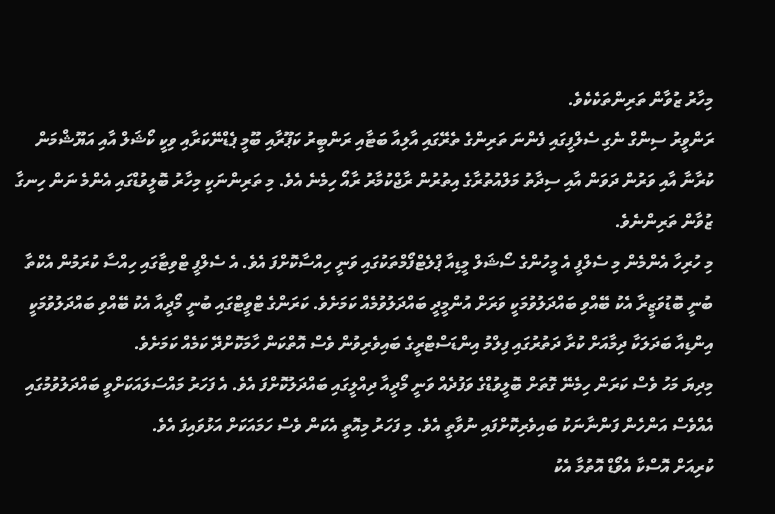މިހާރު ޒުވާން ތަރިންތަކެކެވެ.
ރަންވީރު ސިންގް ނެގި ސެލްފީގައި ފެންނަ ތަރިންގެ ތެރޭގައި އާލިއާ ބަޓާއި ރަންބީރު ކަޕޫރާއި ބޫމީ ޕެޑްނޭކަރާއި ވިކީ ކޯޝަލް އާއި އަޔޫޝްމަން ކުރާނާ އާއި ވަރުން ދަވަން އާއި ސިދާތު މަލްއުތުރާގެ އިތުރުން ރާޖްކުމާރު ރާއޯ ހިމެނެ އެވެ. މި ތަރިންނަކީ މިހާރު ބޮލީވުޑްގައި އެންމެ ނަން ހިނގާ ޒުވާން ތަރިންނެވެ.
މި ހުރިހާ އެންމެން މި ސެލްފީ އެ މީހުންގެ ސޯޝަލް މީޑިއާ ޕްލެޓްފޯމްތަކުގައި ވަނީ ހިއްސާކޮށްފަ އެވެ. އެ ސެލްފީ ޓްވިޓާގައި ހިއްސާ ކުރަމުން އެކްތާ ބުނީ ބޮޑުވަޒީރާ އެކު ބޭއްވި ބައްދަލުވުމަކީ ވަރަށް އުންމީދީ ބައްދަލުވުމެއް ކަމަށެވެ. ކަރަންގެ ޓްވީޓްގައި ބުނީ މޯދީއާ އެކު ބޭއްވި ބައްދަލުވުމަކީ އިންޑިއާ ބަދަލަކާ ދިމާއަށް ކުރާ ދަތުރުގައި ފިލްމު އިންޑަސްޓްރީގެ ބައިވެރިވުން ވެސް އޮތްކަން ހާމަކޮށްދޭ ކަމެއް ކަމަށެވެ.
މިދިޔަ މަހު ވެސް ކަރަން ހިމެނޭ ގޮތަށް ބޮލީވުޑްގެ ވަފުދެއް ވަނީ މޯދީއާ ދިއްލީގައި ބައްދަލުކޮށްފަ އެވެ. އެ ފަހަރު މައްސަލައަކަށްވީ ބައްދަލުވުމުގައި އެއްވެސް އަންހެން ފަންނާނަކު ބައިވެރިކޮށްފައި ނުވާތީ އެވެ. މި ފަހަރު މިއޮތީ އެކަން ވެސް ހަމައަކަށް އަޅުވައިފަ އެވެ.
ކުރިއަށް އޮސްކާ އެވޯޑް އޮތުމާ އެކު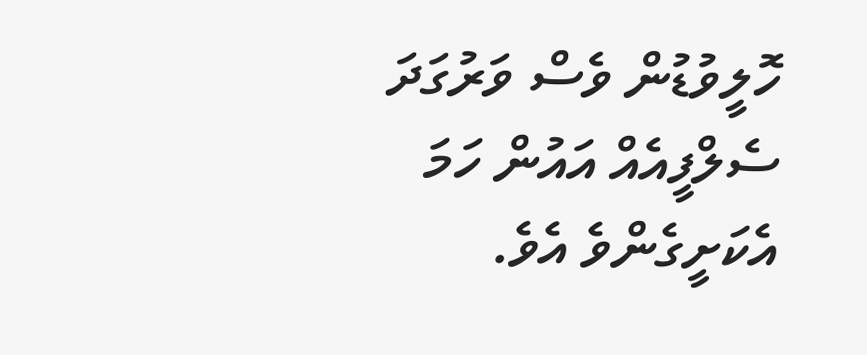ހޮލީވުޑުން ވެސް ވަރުގަދަ ސެލްފީއެއް އައުން ހަމަ އެކަށީގެންވެ އެވެ.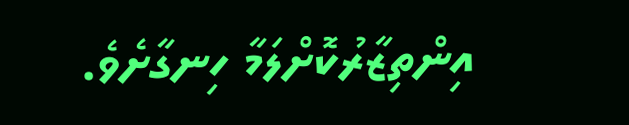އިންތިޒާރުކޮށްލަމާ ހިނގާށެވެ.